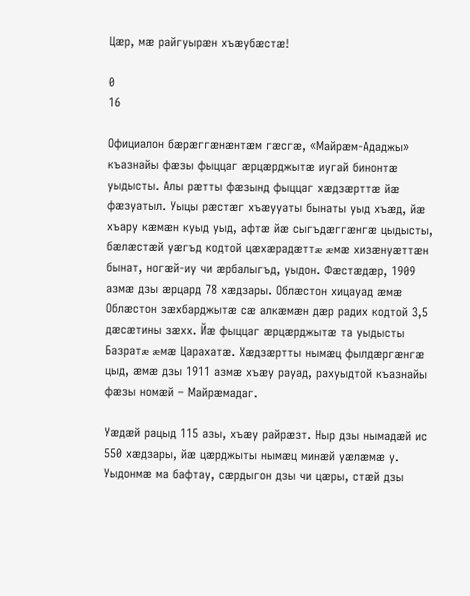Цæр, мæ райгуырæн хъæубæстæ!

0
16

Официалон бæрæггæнæнтæм гæсгæ, «Майрæм-Ададжы» къазнайы фæзы фыццаг æрцæрджытæ иугай бинонтæ уыдысты. Алы рæтты фæзынд фыццаг хæдзæрттæ йæ фæзуатыл. Уыцы рæстæг хъæууаты бынаты уыд хъæд, йæ хъару кæмæн куыд уыд, афтæ йæ сыгъдæггæнгæ цыдысты, бæлæстæй уæгъд кодтой цæхæрадæттæ æмæ хизæнуæттæн бынат, ногæй-иу чи æрбалыгъд, уыдон. Фæстæдæр, 1909 азмæ дзы æрцард 78 хæдзары. Облæстон хицауад æмæ Облæстон зæхбарджытæ сæ алкæмæн дæр радих кодтой 3,5 дæсæтины зæхх. Йæ фыццаг æрцæрджытæ та уыдысты Базратæ æмæ Царахатæ. Хæдзæртты нымæц фылдæргæнгæ цыд, æмæ дзы 1911 азмæ хъæу рауад, рахуыдтой къазнайы фæзы номæй – Майрæмадаг.

Уæдæй рацыд 115 азы, хъæу райрæзт. Ныр дзы нымадæй ис 550 хæдзары, йæ цæрджыты нымæц минæй уæлæмæ у. Уыдонмæ ма бафтау, сæрдыгон дзы чи цæры, стæй дзы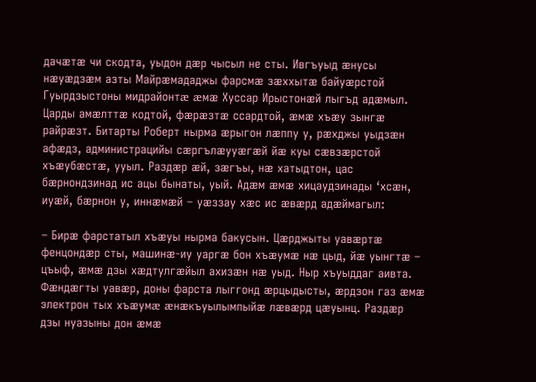дачæтæ чи скодта, уыдон дæр чысыл не сты. Ивгъуыд æнусы нæуæдзæм азты Майрæмададжы фарсмæ зæххытæ байуæрстой Гуырдзыстоны мидрайонтæ æмæ Хуссар Ирыстонæй лыгъд адæмыл. Царды амæлттæ кодтой, фæрæзтæ ссардтой, æмæ хъæу зынгæ райрæзт. Битарты Роберт нырма æрыгон лæппу у, рæхджы уыдзæн афæдз, администрацийы сæргълæууæгæй йæ куы сæвзæрстой хъæубæстæ, ууыл. Раздæр æй, зæгъы, нæ хатыдтон, цас бæрнондзинад ис ацы бынаты, уый. Адæм æмæ хицаудзинады ‘хсæн, иуæй, бæрнон у, иннæмæй – уæззау хæс ис æвæрд адæймагыл:

– Бирæ фарстатыл хъæуы нырма бакусын. Цæрджыты уавæртæ фенцондæр сты, машинæ-иу уаргæ бон хъæумæ нæ цыд, йæ уынгтæ – цъыф, æмæ дзы хæдтулгæйыл ахизæн нæ уыд. Ныр хъуыддаг аивта. Фæндæгты уавæр, доны фарста лыггонд æрцыдысты, æрдзон газ æмæ электрон тых хъæумæ æнæкъуылымпыйæ лæвæрд цæуынц. Раздæр дзы нуазыны дон æмæ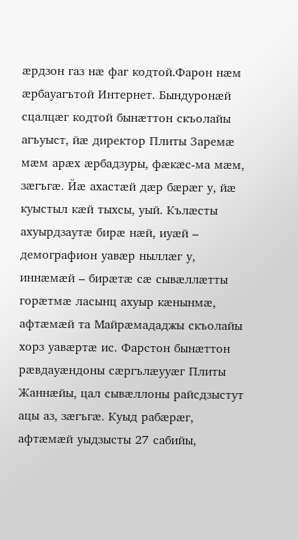æрдзон газ нæ фаг кодтой.Фарон нæм æрбауагътой Интернет. Бындуронæй сцалцæг кодтой бынæттон скъолайы агъуыст, йæ директор Плиты Заремæ мæм арæх æрбадзуры, фæкæс-ма мæм, зæгъгæ. Йæ ахастæй дæр бæрæг у, йæ куыстыл кæй тыхсы, уый. Кълæсты ахуырдзаутæ бирæ нæй, иуæй – демографион уавæр ныллæг у, иннæмæй – бирæтæ сæ сывæллæтты горæтмæ ласынц ахуыр кæнынмæ, афтæмæй та Майрæмададжы скъолайы хорз уавæртæ ис. Фарстон бынæттон рæвдауæндоны сæргълæууæг Плиты Жаннæйы, цал сывæллоны райсдзыстут ацы аз, зæгъгæ. Куыд рабæрæг, афтæмæй уыдзысты 27 сабийы,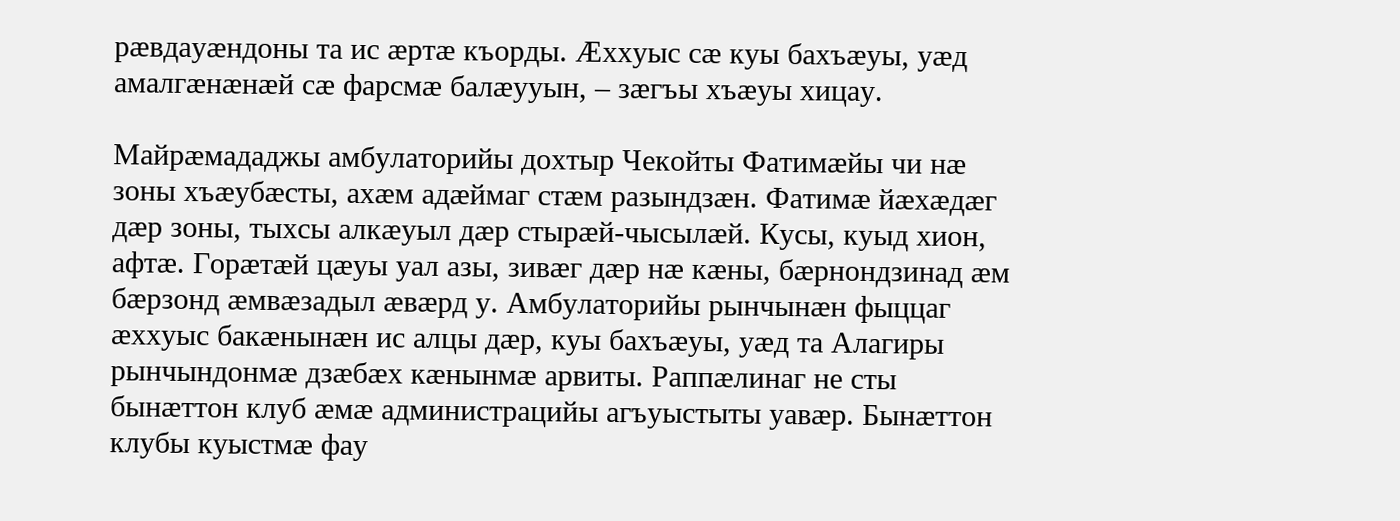рæвдауæндоны та ис æртæ къорды. Æххуыс сæ куы бахъæуы, уæд амалгæнæнæй сæ фарсмæ балæууын, – зæгъы хъæуы хицау.

Майрæмададжы амбулаторийы дохтыр Чекойты Фатимæйы чи нæ зоны хъæубæсты, ахæм адæймаг стæм разындзæн. Фатимæ йæхæдæг дæр зоны, тыхсы алкæуыл дæр стырæй-чысылæй. Кусы, куыд хион, афтæ. Горæтæй цæуы уал азы, зивæг дæр нæ кæны, бæрнондзинад æм бæрзонд æмвæзадыл æвæрд у. Амбулаторийы рынчынæн фыццаг æххуыс бакæнынæн ис алцы дæр, куы бахъæуы, уæд та Алагиры рынчындонмæ дзæбæх кæнынмæ арвиты. Раппæлинаг не сты бынæттон клуб æмæ администрацийы агъуыстыты уавæр. Бынæттон клубы куыстмæ фау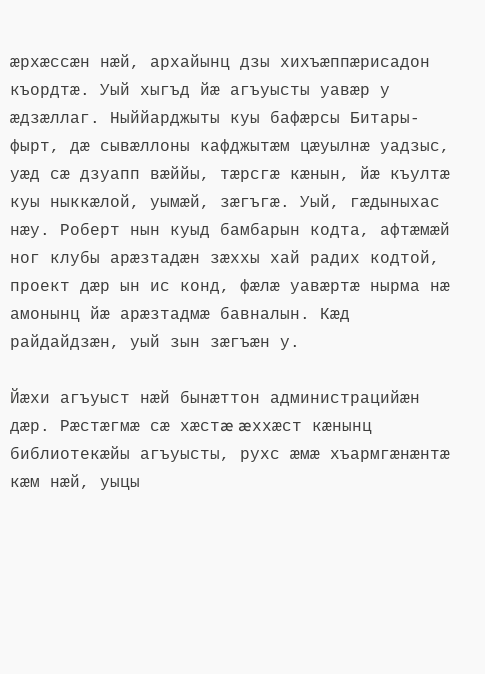æрхæссæн нæй, архайынц дзы хихъæппæрисадон къордтæ. Уый хыгъд йæ агъуысты уавæр у æдзæллаг. Ныййарджыты куы бафæрсы Битары-фырт, дæ сывæллоны кафджытæм цæуылнæ уадзыс, уæд сæ дзуапп вæййы, тæрсгæ кæнын, йæ къултæ куы ныккæлой, уымæй, зæгъгæ. Уый, гæдыныхас нæу. Роберт нын куыд бамбарын кодта, афтæмæй ног клубы арæзтадæн зæххы хай радих кодтой, проект дæр ын ис конд, фæлæ уавæртæ нырма нæ амонынц йæ арæзтадмæ бавналын. Кæд райдайдзæн, уый зын зæгъæн у.

Йæхи агъуыст нæй бынæттон администрацийæн дæр. Рæстæгмæ сæ хæстæ æххæст кæнынц библиотекæйы агъуысты, рухс æмæ хъармгæнæнтæ кæм нæй, уыцы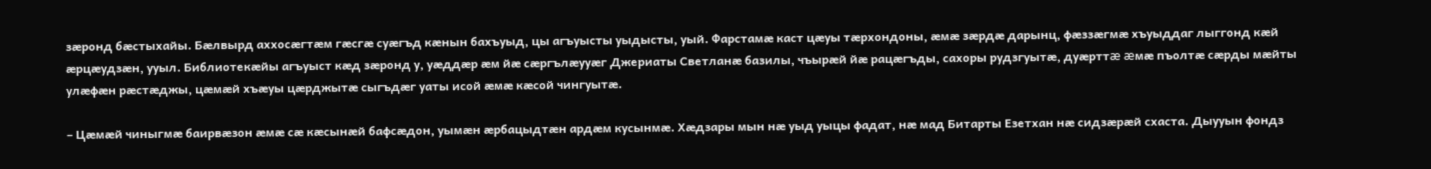зæронд бæстыхайы. Бæлвырд аххосæгтæм гæсгæ суæгъд кæнын бахъуыд, цы агъуысты уыдысты, уый. Фарстамæ каст цæуы тæрхондоны, æмæ зæрдæ дарынц, фæззæгмæ хъуыддаг лыггонд кæй æрцæудзæн, ууыл. Библиотекæйы агъуыст кæд зæронд у, уæддæр æм йæ сæргълæууæг Джериаты Светланæ базилы, чъырæй йæ рацæгъды, сахоры рудзгуытæ, дуæрттæ æмæ пъолтæ сæрды мæйты улæфæн рæстæджы, цæмæй хъæуы цæрджытæ сыгъдæг уаты исой æмæ кæсой чингуытæ.

– Цæмæй чиныгмæ баирвæзон æмæ сæ кæсынæй бафсæдон, уымæн æрбацыдтæн ардæм кусынмæ. Хæдзары мын нæ уыд уыцы фадат, нæ мад Битарты Езетхан нæ сидзæрæй схаста. Дыууын фондз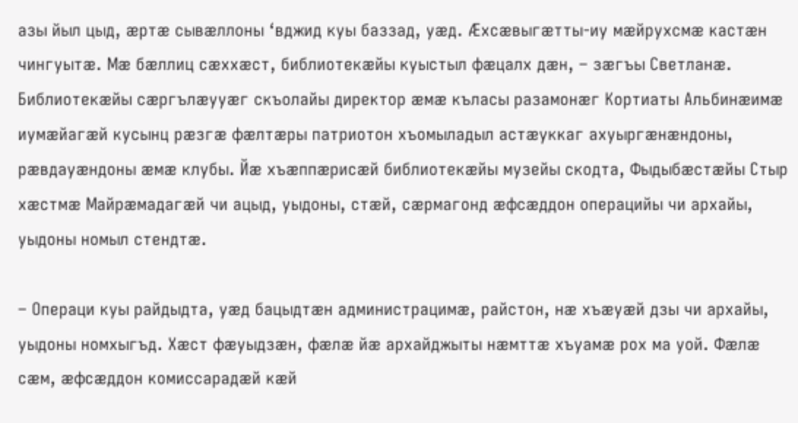азы йыл цыд, æртæ сывæллоны ‘вджид куы баззад, уæд. Æхсæвыгæтты-иу мæйрухсмæ кастæн чингуытæ. Мæ бæллиц сæххæст, библиотекæйы куыстыл фæцалх дæн, – зæгъы Светланæ. Библиотекæйы сæргълæууæг скъолайы директор æмæ къласы разамонæг Кортиаты Альбинæимæ иумæйагæй кусынц рæзгæ фæлтæры патриотон хъомыладыл астæуккаг ахуыргæнæндоны, рæвдауæндоны æмæ клубы. Йæ хъæппæрисæй библиотекæйы музейы скодта, Фыдыбæстæйы Стыр хæстмæ Майрæмадагæй чи ацыд, уыдоны, стæй, сæрмагонд æфсæддон операцийы чи архайы, уыдоны номыл стендтæ.

– Операци куы райдыдта, уæд бацыдтæн администрацимæ, райстон, нæ хъæуæй дзы чи архайы, уыдоны номхыгъд. Хæст фæуыдзæн, фæлæ йæ архайджыты нæмттæ хъуамæ рох ма уой. Фæлæ сæм, æфсæддон комиссарадæй кæй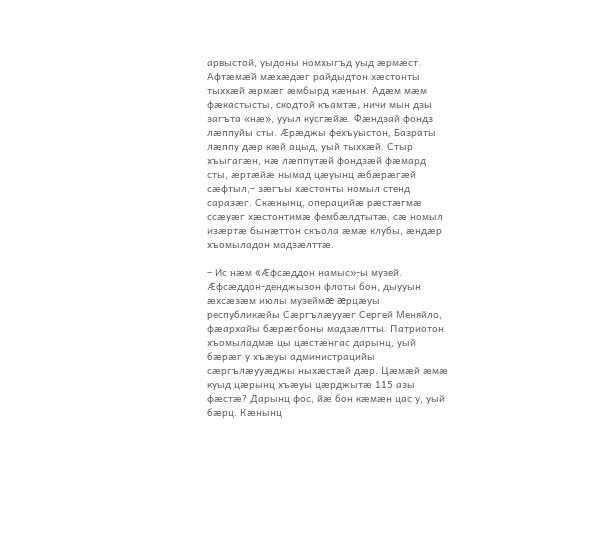арвыстой, уыдоны номхыгъд уыд æрмæст. Афтæмæй мæхæдæг райдыдтон хæстонты тыххæй æрмæг æмбырд кæнын. Адæм мæм фæкастысты, скодтой къамтæ, ничи мын дзы загъта «нæ», ууыл кусгæйæ. Фæндзай фондз лæппуйы сты. Æрæджы фехъуыстон, Базраты лæппу дæр кæй ацыд, уый тыххæй. Стыр хъыгагæн, нæ лæппутæй фондзæй фæмард сты, æртæйæ нымад цæуынц æбæрæгæй сæфтыл,– зæгъы хæстонты номыл стенд саразæг. Скæнынц, операцийæ рæстæгмæ ссæуæг хæстонтимæ фембæлдтытæ, сæ номыл изæртæ бынæттон скъола æмæ клубы, æндæр хъомыладон мадзæлттæ.

– Ис нæм «Æфсæддон намыс»-ы музей. Æфсæддон-денджызон флоты бон, дыууын æхсæзæм июлы музеймæ æрцæуы республикæйы Сæргълæууæг Сергей Меняйло, фæархайы бæрæгбоны мадзæлтты. Патриотон хъомыладмæ цы цæстæнгас дарынц, уый бæрæг у хъæуы администрацийы сæргълæууæджы ныхæстæй дæр. Цæмæй æмæ куыд цæрынц хъæуы цæрджытæ 115 азы фæстæ? Дарынц фос, йæ бон кæмæн цас у, уый бæрц. Кæнынц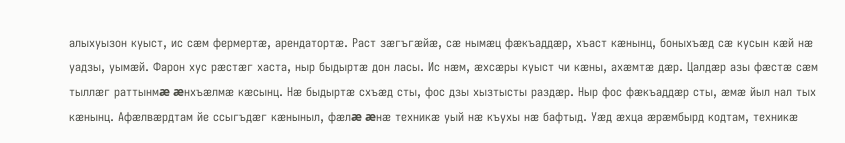алыхуызон куыст, ис сæм фермертæ, арендатортæ. Раст зæгъгæйæ, сæ нымæц фæкъаддæр, хъаст кæнынц, боныхъæд сæ кусын кæй нæ уадзы, уымæй. Фарон хус рæстæг хаста, ныр быдыртæ дон ласы. Ис нæм, æхсæры куыст чи кæны, ахæмтæ дæр. Цалдæр азы фæстæ сæм тыллæг раттынмæ æнхъæлмæ кæсынц. Нæ быдыртæ схъæд сты, фос дзы хызтысты раздæр. Ныр фос фæкъаддæр сты, æмæ йыл нал тых кæнынц. Афæлвæрдтам йе ссыгъдæг кæныныл, фæлæ æнæ техникæ уый нæ къухы нæ бафтыд. Уæд æхца æрæмбырд кодтам, техникæ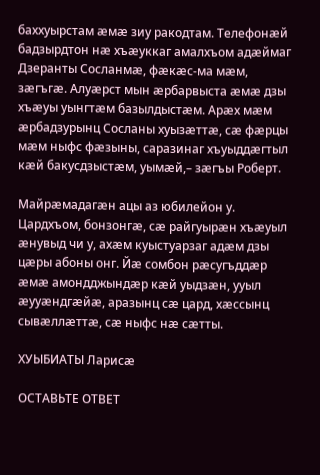баххуырстам æмæ зиу ракодтам. Телефонæй бадзырдтон нæ хъæуккаг амалхъом адæймаг Дзеранты Сосланмæ, фæкæс-ма мæм, зæгъгæ. Алуæрст мын æрбарвыста æмæ дзы хъæуы уынгтæм базылдыстæм. Арæх мæм æрбадзурынц Сосланы хуызæттæ, сæ фæрцы мæм ныфс фæзыны, саразинаг хъуыддæгтыл кæй бакусдзыстæм, уымæй,– зæгъы Роберт.

Майрæмадагæн ацы аз юбилейон у. Цардхъом, бонзонгæ, сæ райгуырæн хъæуыл æнувыд чи у, ахæм куыстуарзаг адæм дзы цæры абоны онг. Йæ сомбон рæсугъддæр æмæ амондджындæр кæй уыдзæн, ууыл æууæндгæйæ, аразынц сæ цард, хæссынц сывæллæттæ, сæ ныфс нæ сæтты.

ХУЫБИАТЫ Ларисæ

ОСТАВЬТЕ ОТВЕТ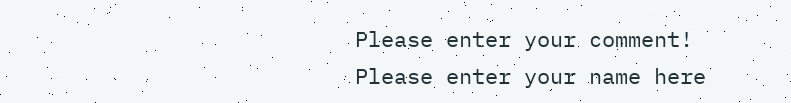Please enter your comment!
Please enter your name here